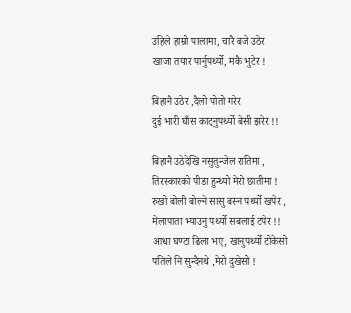उहिले हाम्रो पालामा, चारै बजे उठेर
खाजा तयार पार्नुपर्थ्यो, मकै भुटेर !

बिहानै उठेर ,दैलो पोतो गरेर
दुई भारी घाँस काट्नुपर्थ्यो बेसी झरेर !!

बिहानै उठेदेखि नसुतुन्जेल रातिमा ,
तिरस्कारको पीडा हुन्थ्यो मेरो छातीमा !
रुखो बोली बोल्ने सासु बस्न पर्थ्यो खपेर ,
मेलापाता भ्याउनु पर्थ्यो सबलाई टपेर !!
आधा घण्टा ढिला भए, खानुपर्थ्यो टोकेसो
पतिले नि सुन्दैनथे ,मेरो दुखेसो !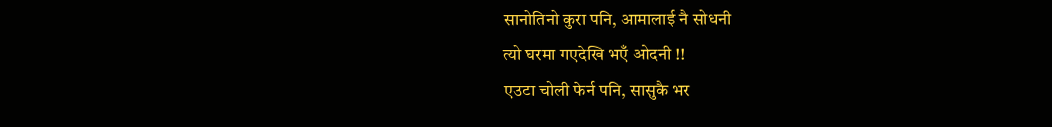सानोतिनो कुरा पनि, आमालाई नै सोधनी
त्यो घरमा गएदेखि भएँ ओदनी !!
एउटा चोली फेर्न पनि, सासुकै भर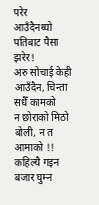परेर
आउँदैनथ्यो पतिबाट पैसा झरेर!
अरु सोचाई केही आउँदैन, चिन्ता सधैँ कामको
न छोराको मिठो बोली, न त आमाको !!
कहिल्यै गइन बजार घुम्न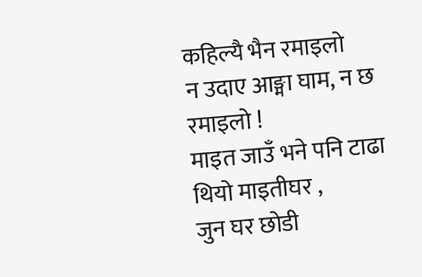कहिल्यै भैन रमाइलो
न उदाए आङ्मा घाम, न छ रमाइलो !
माइत जाउँ भने पनि टाढा थियो माइतीघर ,
जुन घर छोडी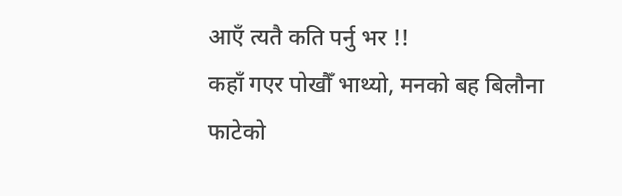आएँ त्यतै कति पर्नु भर !!
कहाँ गएर पोखौँ भाथ्यो, मनको बह बिलौना
फाटेको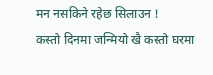मन नसकिने रहेछ सिलाउन !
कस्तो दिनमा जन्मियो खै कस्तो घरमा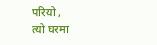परियो ,
त्यो घरमा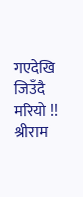गएदेखि जिउँदै मरियो !!
श्रीराम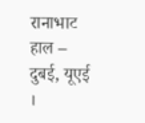रानाभाट
हाल – दुबई, यूएई ।